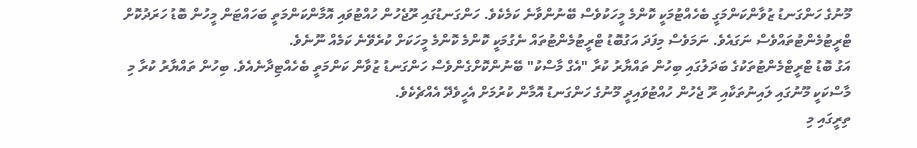މޫނުގެ ހަންގަނޑު ޒުވާންކަންމަގީ ބެހެއްޓުމަކީ ކޮންމެ މީހަކުވެސް ބޭނުންވާނެ ކަމެކެވެ. ހަންގަނޑުގައި ރޫޖެހުން ހުއްޓުވައި އޮމާންކަންމަތީ ބަހައްޓަން މީހުން ބޮޑު ހަރަދުކޮށް ޓްރީޓުމެންޓުތައްވެސް ނަގައެވެ. ނަމަވެސް މިފަދަ އަގުބޮޑު ޓްރީޓުމެންޓުތައް ނެގުމަކީ ކޮންމެ ކޮންމެ މީހަކަށް ކުރެވޭނެ ކަމެއް ނޫނެވެ.
އަގު ބޮޑު ޓްރީޓްމެންޓުތަކުގެ ބަދަލުގައި ބިހުން ތައްޔާރު ކުރާ "އެގް މާސްކު" ބޭނުންކޮށްގެންވެސް ހަންގަނޑު ޒުވާން ކަންމަތީ ބެހެއްޓިދާނެއެވެ. ބިހުން ތައްޔާރު ކުރާ މި މާސްކަކީ މޫނުގައި ލައިނުތަކާއި ރޫ ޖެހުން ހުއްޓުވައިދީ މޫނުގެ ހަންގަނޑު އޮމާން ކުރުމަށް އެހީވެދޭ އެއްޗެކެވެ.
ތިރީގައި މި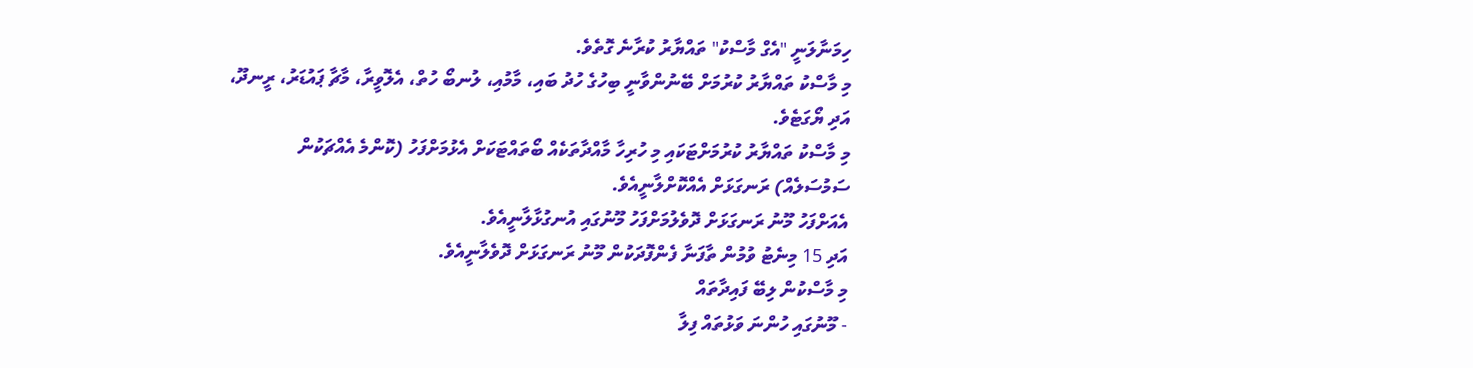ހިމަނާލަނީ "އެގް މާސްކު" ތައްޔާރު ކުރާނެ ގޮތެވެ.
މި މާސްކު ތައްޔާރު ކުރުމަށް ބޭނުންވާނީ ބިހުގެ ހުދު ބައި، މާމުއި، ލުނބޯ ހުތް، އެލޮވީރާ، މާޗާ ޕައުޑަރު، ރީނދޫ، އަދި ޔޯގަޓެވެ.
މި މާސްކު ތައްޔާރު ކުރުމަށްޓަކައި މި ހުރިހާ މާއްދާތަކެއް ބޯތައްޓަކަށް އެޅުމަށްފަހު (ކޮންމެ އެއްޗަކުން ސަމުސަލެއް) ރަނގަޅަށް އެއްކޮށްލާނީއެވެ.
އެއަށްފަހު މޫނު ރަނގަޅަށް ދޮވެލުމަށްފަހު މޫނުގައި އުނގުޅާލާނީއެވެ.
އަދި 15 މިނެޓު ވުމުން ތާފަނާ ފެންފޮދަކުން މޫނު ރަނގަޅަށް ދޮވެލާނީއެވެ.
މި މާސްކުން ލިބޭ ފައިދާތައް
- މޫނުގައި ހުންނަ ވަޅުތައް ފިލާ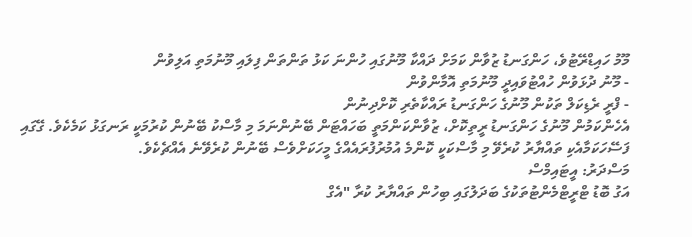މޫމު ހައިޑްރޭޓުވެ، ހަންގަނޑު ޒުވާން ކަމަށް ދައްކާ މޫނުގައި ހުންނަ ކަޅު ތަންތަން ފިލައި މޫނުމަތި އަލިވުން
- މޫނު ދުޅަވުން ހުއްޓުވައިދީ މޫނުމަތި އޮމާންވުން
- ފްރީ ރެޑިކަލް ތަކުން މޫނުގެ ހަންގަނޑު ރައްކާތެރި ކޮށްދިނުން
އެހެންކަމުން މޫނުގެ ހަންގަނޑު ރީތިކޮށް، ޒުވާންކަންމަތީ ބަހައްޓަން ބޭނުންނަމަ މި މާސްކު ބޭނުން ކުރުމަކީ ރަނގަޅު ކަމެކެވެ. ގޭގައި ފަސޭހަކަމާއެކި ތައްޔާރު ކުރެވޭ މި މާސްކަކީ ކޮންމެ އުމުރުފުރައެއްގެ މީހަކަށްވެސް ބޭނުން ކުރެވޭނެ އެއްޗެކެވެ.
މަސްދަރު: އީޓައިމްސް
އަގު ބޮޑު ޓްރީޓްމެންޓުތަކުގެ ބަދަލުގައި ބިހުން ތައްޔާރު ކުރާ "އެގް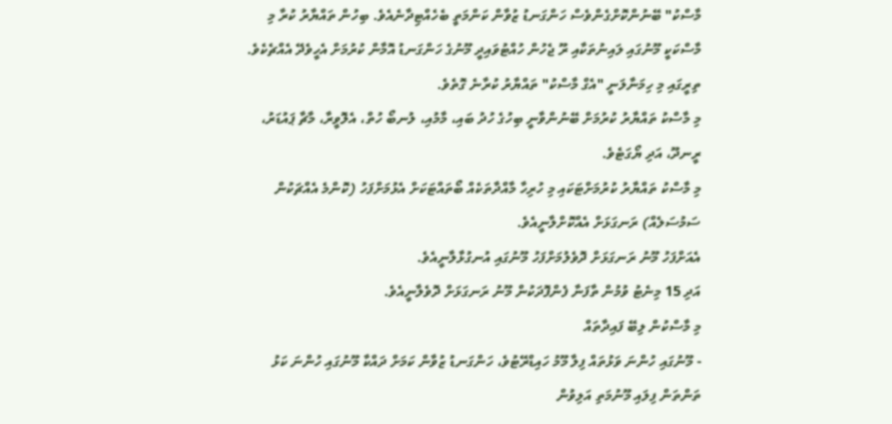މާސްކު" ބޭނުންކޮށްގެންވެސް ހަންގަނޑު ޒުވާން ކަންމަތީ ބެހެއްޓިދާނެއެވެ. ބިހުން ތައްޔާރު ކުރާ މި މާސްކަކީ މޫނުގައި ލައިނުތަކާއި ރޫ ޖެހުން ހުއްޓުވައިދީ މޫނުގެ ހަންގަނޑު އޮމާން ކުރުމަށް އެހީވެދޭ އެއްޗެކެވެ.
ތިރީގައި މި ހިމަނާލަނީ "އެގް މާސްކު" ތައްޔާރު ކުރާނެ ގޮތެވެ.
މި މާސްކު ތައްޔާރު ކުރުމަށް ބޭނުންވާނީ ބިހުގެ ހުދު ބައި، މާމުއި، ލުނބޯ ހުތް، އެލޮވީރާ، މާޗާ ޕައުޑަރު، ރީނދޫ، އަދި ޔޯގަޓެވެ.
މި މާސްކު ތައްޔާރު ކުރުމަށްޓަކައި މި ހުރިހާ މާއްދާތަކެއް ބޯތައްޓަކަށް އެޅުމަށްފަހު (ކޮންމެ އެއްޗަކުން ސަމުސަލެއް) ރަނގަޅަށް އެއްކޮށްލާނީއެވެ.
އެއަށްފަހު މޫނު ރަނގަޅަށް ދޮވެލުމަށްފަހު މޫނުގައި އުނގުޅާލާނީއެވެ.
އަދި 15 މިނެޓު ވުމުން ތާފަނާ ފެންފޮދަކުން މޫނު ރަނގަޅަށް ދޮވެލާނީއެވެ.
މި މާސްކުން ލިބޭ ފައިދާތައް
- މޫނުގައި ހުންނަ ވަޅުތައް ފިލާ މޫމު ހައިޑްރޭޓުވެ، ހަންގަނޑު ޒުވާން ކަމަށް ދައްކާ މޫނުގައި ހުންނަ ކަޅު ތަންތަން ފިލައި މޫނުމަތި އަލިވުން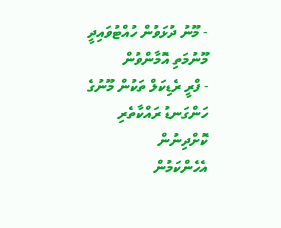- މޫނު ދުޅަވުން ހުއްޓުވައިދީ މޫނުމަތި އޮމާންވުން
- ފްރީ ރެޑިކަލް ތަކުން މޫނުގެ ހަންގަނޑު ރައްކާތެރި ކޮށްދިނުން
އެހެންކަމުން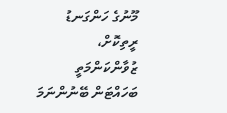މޫނުގެ ހަންގަނޑު ރީތިކޮށް، ޒުވާންކަންމަތީ ބަހައްޓަން ބޭނުންނަމަ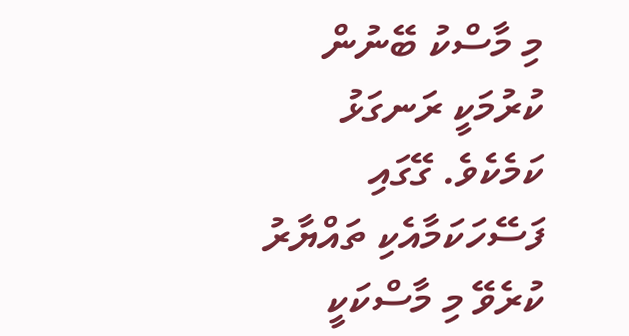މި މާސްކު ބޭނުން ކުރުމަކީ ރަނގަޅު ކަމެކެވެ. ގޭގައި ފަސޭހަކަމާއެކި ތައްޔާރު ކުރެވޭ މި މާސްކަކީ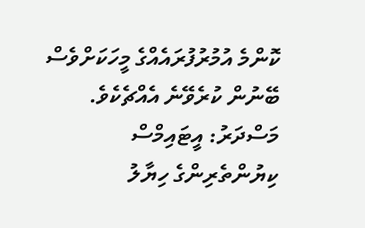ކޮންމެ އުމުރުފުރައެއްގެ މީހަކަށްވެސް ބޭނުން ކުރެވޭނެ އެއްޗެކެވެ.
މަސްދަރު: އީޓައިމްސް
ކިޔުންތެރިންގެ ހިޔާލު